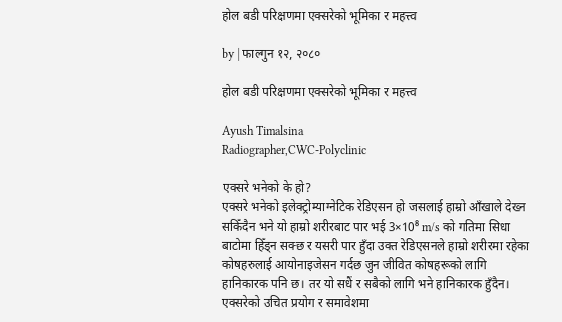होल बडी परिक्षणमा एक्सरेको भूमिका र महत्त्व

by | फाल्गुन १२, २०८०

होल बडी परिक्षणमा एक्सरेको भूमिका र महत्त्व

Ayush Timalsina
Radiographer,CWC-Polyclinic

एक्सरे भनेको के हो?
एक्सरे भनेको इलेक्ट्रोम्याग्नेटिक रेडिएसन हो जसलाई हाम्रो आँखाले देख्न सकिँदैन भने यो हाम्रो शरीरबाट पार भई 3×10⁸ m/s को गतिमा सिधा बाटोमा हिँड्न सक्छ र यसरी पार हुँदा उक्त रेडिएसनले हाम्रो शरीरमा रहेका कोषहरुलाई आयोनाइजेसन गर्दछ जुन जीवित कोषहरूको लागि हानिकारक पनि छ। तर यो सधैं र सबैको लागि भने हानिकारक हुँदैन। एक्सरेको उचित प्रयोग र समावेशमा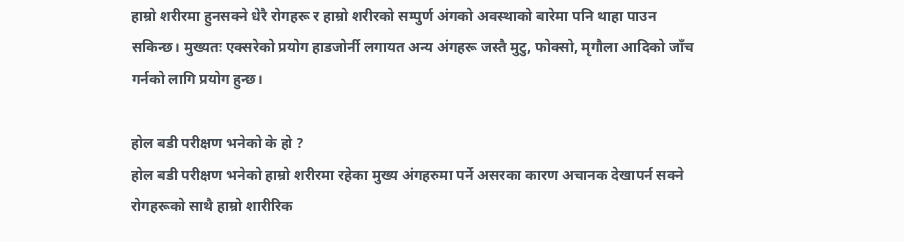हाम्रो शरीरमा हुनसक्ने धेरै रोगहरू र हाम्रो शरीरको सम्पुर्ण अंगको अवस्थाको बारेमा पनि थाहा पाउन सकिन्छ। मुख्यतः एक्सरेको प्रयोग हाडजोर्नी लगायत अन्य अंगहरू जस्तै मुटु, फोक्सो, मृगौला आदिको जाँच गर्नको लागि प्रयोग हुन्छ।

होल बडी परीक्षण भनेको के हो ?
होल बडी परीक्षण भनेको हाम्रो शरीरमा रहेका मुख्य अंगहरुमा पर्ने असरका कारण अचानक देखापर्न सक्ने रोगहरूको साथै हाम्रो शारीरिक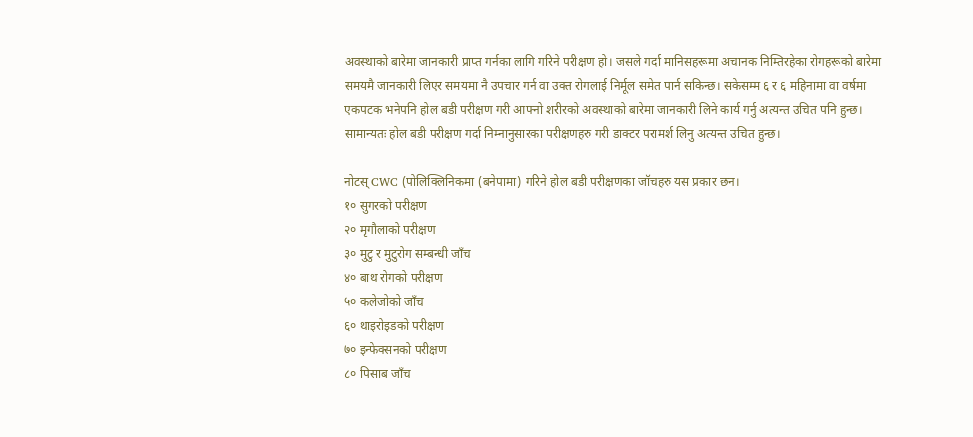अवस्थाको बारेमा जानकारी प्राप्त गर्नका लागि गरिने परीक्षण हो। जसले गर्दा मानिसहरूमा अचानक निम्तिरहेका रोगहरूको बारेमा समयमै जानकारी लिएर समयमा नै उपचार गर्न वा उक्त रोगलाई निर्मूल समेत पार्न सकिन्छ। सकेसम्म ६ र ६ महिनामा वा वर्षमा एकपटक भनेपनि होल बडी परीक्षण गरी आफ्नो शरीरको अवस्थाको बारेमा जानकारी लिने कार्य गर्नु अत्यन्त उचित पनि हुन्छ। सामान्यतः होल बडी परीक्षण गर्दा निम्नानुसारका परीक्षणहरु गरी डाक्टर परामर्श लिनु अत्यन्त उचित हुन्छ।

नोटस् CWC (पोलिक्लिनिकमा (बनेपामा) गरिने होल बडी परीक्षणका जॉचहरु यस प्रकार छन।
१० सुगरको परीक्षण
२० मृगौलाको परीक्षण
३० मुटु र मुटुरोग सम्बन्धी जाँच
४० बाथ रोगको परीक्षण
५० कलेजोको जाँच
६० थाइरोइडको परीक्षण
७० इन्फेक्सनको परीक्षण
८० पिसाब जाँच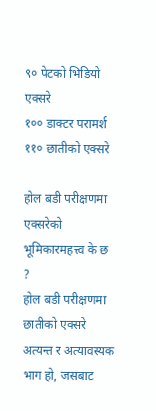९० पेटको भिडियो एक्सरे
१०० डाक्टर परामर्श
११० छातीको एक्सरे

होल बडी परीक्षणमा एक्सरेको भूमिकारमहत्त्व के छ ?
होल बडी परीक्षणमा छातीको एक्सरे अत्यन्त र अत्यावस्यक भाग हो, जसबाट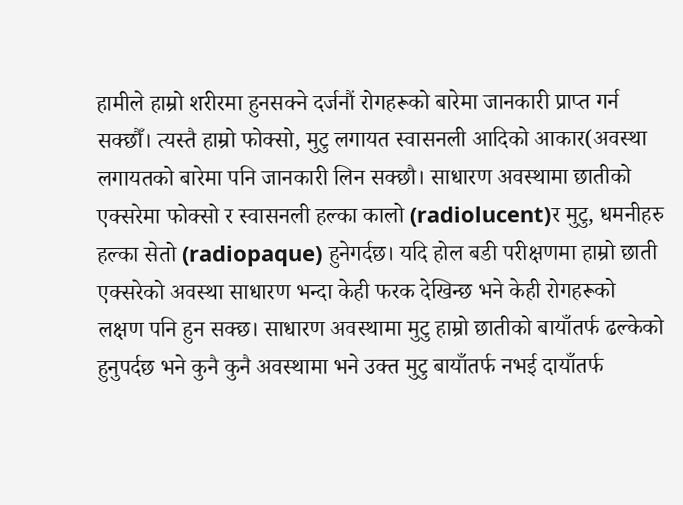हामीले हाम्रो शरीरमा हुनसक्ने दर्जनौं रोगहरूको बारेमा जानकारी प्राप्त गर्न सक्छौँ। त्यस्तै हाम्रो फोक्सो, मुटु लगायत स्वासनली आदिको आकार(अवस्था लगायतको बारेमा पनि जानकारी लिन सक्छौ। साधारण अवस्थामा छातीको एक्सरेमा फोक्सो र स्वासनली हल्का कालो (radiolucent)र मुटु, धमनीहरु हल्का सेतो (radiopaque) हुनेगर्दछ। यदि होल बडी परीक्षणमा हाम्रो छाती एक्सरेको अवस्था साधारण भन्दा केही फरक देखिन्छ भने केही रोगहरूको लक्षण पनि हुन सक्छ। साधारण अवस्थामा मुटु हाम्रो छातीको बायाँतर्फ ढल्केको हुनुपर्दछ भने कुनै कुनै अवस्थामा भने उक्त मुटु बायाँतर्फ नभई दायाँतर्फ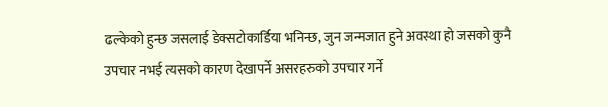ढल्केको हुन्छ जसलाई डेक्सटोकार्डिया भनिन्छ, जुन जन्मजात हुने अवस्था हो जसको कुनै उपचार नभई त्यसको कारण देखापर्ने असरहरुको उपचार गर्ने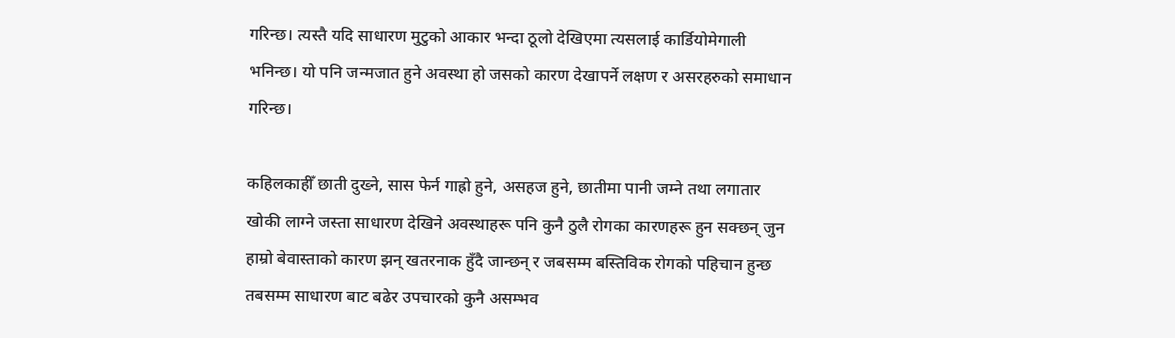गरिन्छ। त्यस्तै यदि साधारण मुटुको आकार भन्दा ठूलो देखिएमा त्यसलाई कार्डियोमेगाली भनिन्छ। यो पनि जन्मजात हुने अवस्था हो जसको कारण देखापर्ने लक्षण र असरहरुको समाधान गरिन्छ।

कहिलकाहीँ छाती दुख्ने, सास फेर्न गाह्रो हुने, असहज हुने, छातीमा पानी जम्ने तथा लगातार खोकी लाग्ने जस्ता साधारण देखिने अवस्थाहरू पनि कुनै ठुलै रोगका कारणहरू हुन सक्छन् जुन हाम्रो बेवास्ताको कारण झन् खतरनाक हुँदै जान्छन् र जबसम्म बस्तिविक रोगको पहिचान हुन्छ तबसम्म साधारण बाट बढेर उपचारको कुनै असम्भव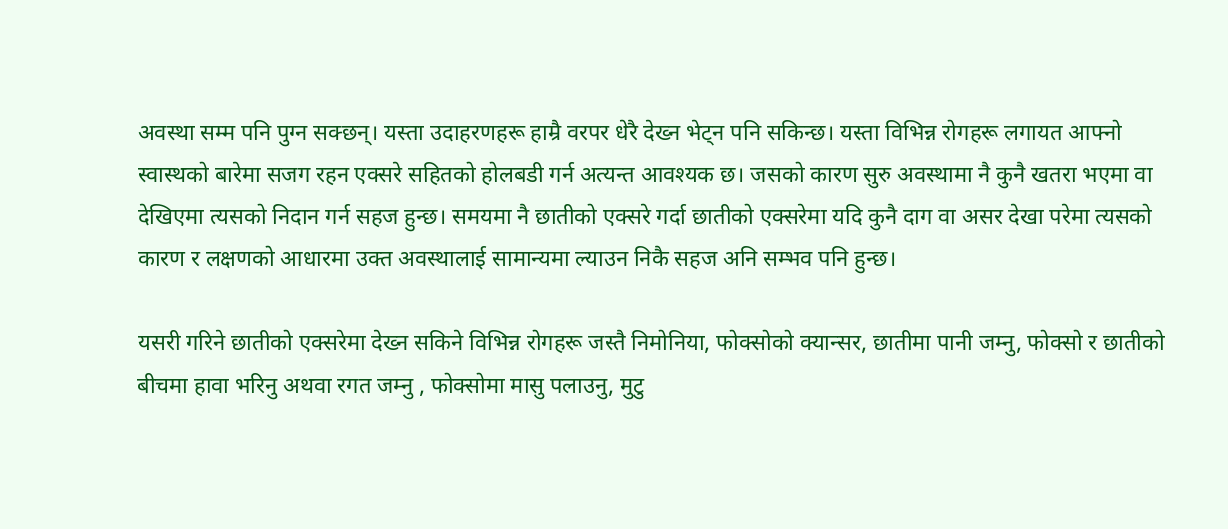अवस्था सम्म पनि पुग्न सक्छन्। यस्ता उदाहरणहरू हाम्रै वरपर धेरै देख्न भेट्न पनि सकिन्छ। यस्ता विभिन्न रोगहरू लगायत आफ्नो स्वास्थको बारेमा सजग रहन एक्सरे सहितको होलबडी गर्न अत्यन्त आवश्यक छ। जसको कारण सुरु अवस्थामा नै कुनै खतरा भएमा वा देखिएमा त्यसको निदान गर्न सहज हुन्छ। समयमा नै छातीको एक्सरे गर्दा छातीको एक्सरेमा यदि कुनै दाग वा असर देखा परेमा त्यसको कारण र लक्षणको आधारमा उक्त अवस्थालाई सामान्यमा ल्याउन निकै सहज अनि सम्भव पनि हुन्छ।

यसरी गरिने छातीको एक्सरेमा देख्न सकिने विभिन्न रोगहरू जस्तै निमोनिया, फोक्सोको क्यान्सर, छातीमा पानी जम्नु, फोक्सो र छातीको बीचमा हावा भरिनु अथवा रगत जम्नु , फोक्सोमा मासु पलाउनु, मुटु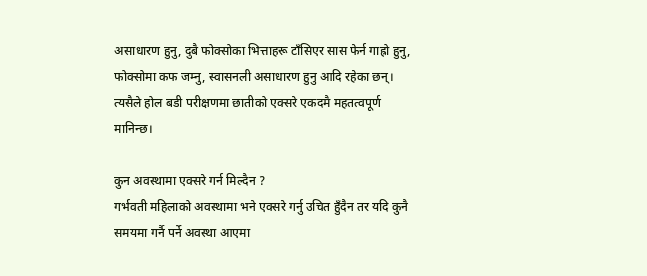असाधारण हुनु, दुबै फोक्सोका भित्ताहरू टाँसिएर सास फेर्न गाह्रो हुनु, फोक्सोमा कफ जम्नु, स्वासनली असाधारण हुनु आदि रहेका छन्। त्यसैले होल बडी परीक्षणमा छातीको एक्सरे एकदमै महतत्वपूर्ण मानिन्छ।

कुन अवस्थामा एक्सरे गर्न मिल्दैन ?
गर्भवती महिलाको अवस्थामा भने एक्सरे गर्नु उचित हुँदैन तर यदि कुनै समयमा गर्नै पर्ने अवस्था आएमा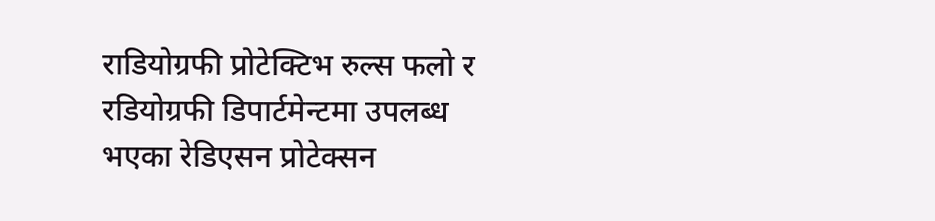राडियोग्रफी प्रोटेक्टिभ रुल्स फलो र रडियोग्रफी डिपार्टमेन्टमा उपलब्ध भएका रेडिएसन प्रोटेक्सन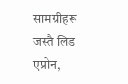सामग्रीहरू जस्तै लिड एप्रोन,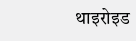थाइरोइड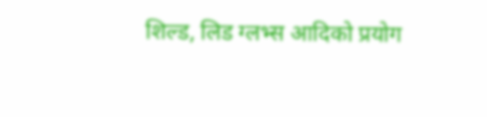शिल्ड, लिड ग्लभ्स आदिको प्रयोग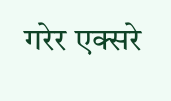गरेर एक्सरे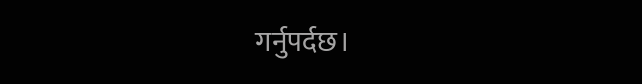गर्नुपर्दछ।